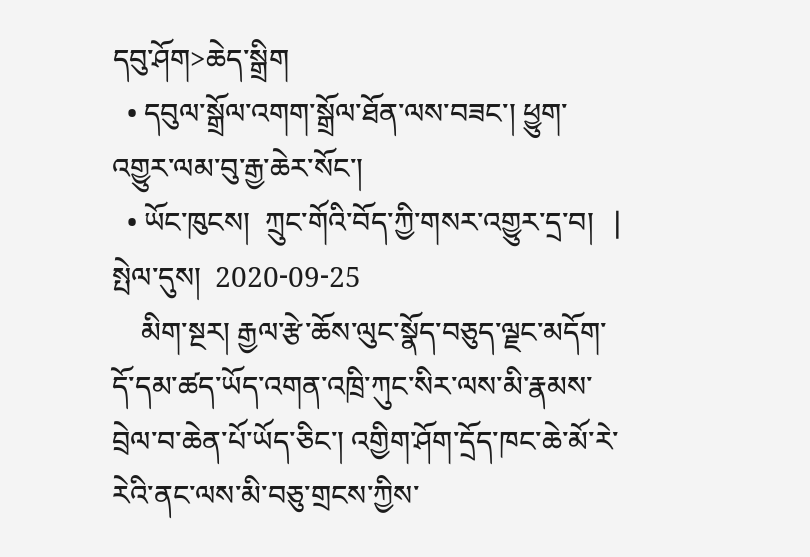དབུ་ཤོག>ཆེད་སྒྲིག
  • དབུལ་སྒྲོལ་འགག་སྒྲོལ་ཐོན་ལས་བཟང་། ཕྱུག་འགྱུར་ལམ་བུ་རྒྱ་ཆེར་སོང་།
  • ཡོང་ཁུངས།  ཀྲུང་གོའི་བོད་ཀྱི་གསར་འགྱུར་དྲ་བ།   |     སྤེལ་དུས།  2020-09-25
    མིག་སྔར། རྒྱལ་རྩེ་ཆོས་ལུང་སྣོད་བཅུད་ལྗང་མདོག་དོ་དམ་ཚད་ཡོད་འགན་འཁྲི་ཀུང་སིར་ལས་མི་རྣམས་བྲེལ་བ་ཆེན་པོ་ཡོད་ཅིང་། འགྱིག་ཤོག་དྲོད་ཁང་ཆེ་མོ་རེ་རེའི་ནང་ལས་མི་བཅུ་གྲངས་ཀྱིས་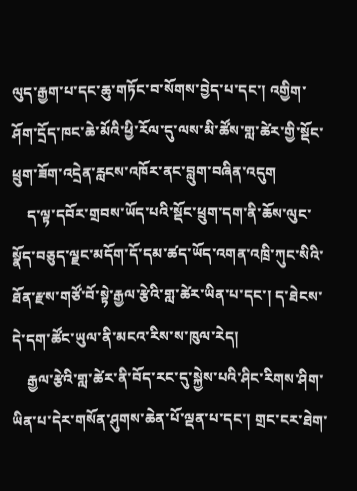ལུད་རྒྱག་པ་དང་ཆུ་གཏོང་བ་སོགས་བྱེད་པ་དང་། འགྱིག་ཤོག་དྲོད་ཁང་ཆེ་མོའི་ཕྱི་རོལ་དུ་ལས་མི་ཚོས་གླ་ཚེར་གྱི་སྡོང་ཕྲུག་ཟོག་འདྲེན་རླངས་འཁོར་ནང་བླུག་བཞིན་འདུག
    ད་ལྟ་དབོར་གྲབས་ཡོད་པའི་སྡོང་ཕྲུག་དག་ནི་ཆོས་ལུང་སྣོད་བཅུད་ལྗང་མདོག་དོ་དམ་ཚད་ཡོད་འགན་འཁྲི་ཀུང་སིའི་ཐོན་རྫས་གཙོ་བོ་སྟེ་རྒྱལ་རྩེའི་གླ་ཚེར་ཡིན་པ་དང་། ད་ཐེངས་དེ་དག་ཚོང་ཡུལ་ནི་མངའ་རིས་ས་ཁུལ་རེད།
    རྒྱལ་རྩེའི་གླ་ཚེར་ནི་བོད་རང་དུ་སྐྱེས་པའི་ཤིང་རིགས་ཤིག་ཡིན་པ་དེར་གསོན་ཤུགས་ཆེན་པོ་ལྡན་པ་དང་། གྲང་ངར་ཐེག་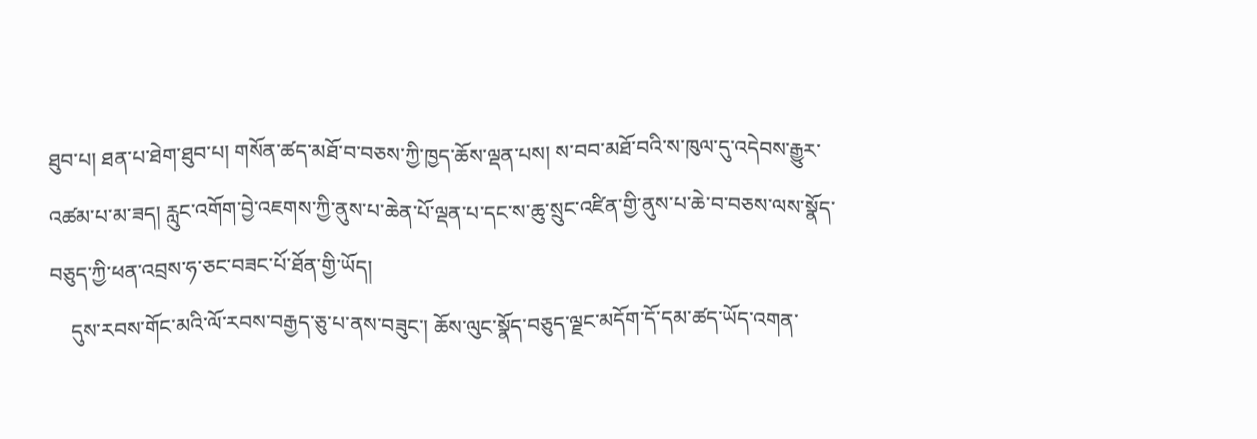ཐུབ་པ། ཐན་པ་ཐེག་ཐུབ་པ། གསོན་ཚད་མཐོ་བ་བཅས་ཀྱི་ཁྱད་ཆོས་ལྡན་པས། ས་བབ་མཐོ་བའི་ས་ཁུལ་དུ་འདེབས་རྒྱུར་འཚམ་པ་མ་ཟད། རླུང་འགོག་བྱེ་འཇགས་ཀྱི་ནུས་པ་ཆེན་པོ་ལྡན་པ་དང་ས་ཆུ་སྲུང་འཛིན་གྱི་ནུས་པ་ཆེ་བ་བཅས་ལས་སྣོད་བཅུད་ཀྱི་ཕན་འབྲས་ཧ་ཅང་བཟང་པོ་ཐོན་གྱི་ཡོད།
    དུས་རབས་གོང་མའི་ལོ་རབས་བརྒྱད་ཅུ་པ་ནས་བཟུང་། ཆོས་ལུང་སྣོད་བཅུད་ལྗང་མདོག་དོ་དམ་ཚད་ཡོད་འགན་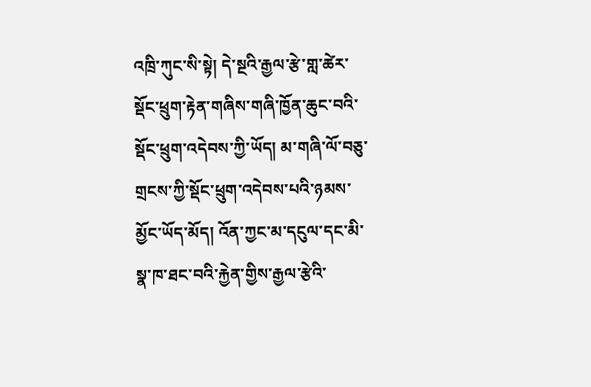འཁྲི་ཀུང་སི་སྟེ། དེ་སྔའི་རྒྱལ་རྩེ་གླ་ཚེར་སྡོང་ཕྲུག་རྟེན་གཞིས་གཞི་ཁྱོན་ཆུང་བའི་སྡོང་ཕྲུག་འདེབས་ཀྱི་ཡོད། མ་གཞི་ལོ་བཅུ་གྲངས་ཀྱི་སྡོང་ཕྲུག་འདེབས་པའི་ཉམས་མྱོང་ཡོད་མོད། འོན་ཀྱང་མ་དངུལ་དང་མི་སྣ་ཁ་ཐང་བའི་རྐྱེན་གྱིས་རྒྱལ་རྩེའི་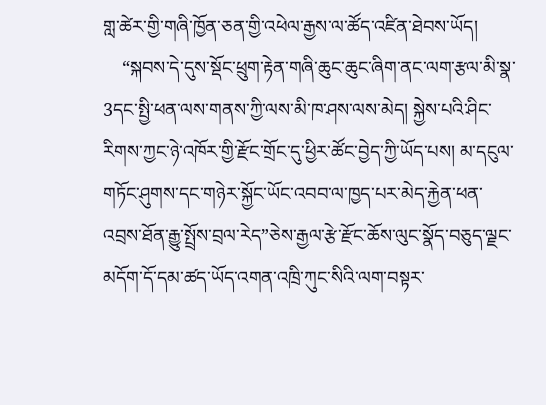གླ་ཚེར་གྱི་གཞི་ཁྱོན་ཅན་གྱི་འཕེལ་རྒྱས་ལ་ཚོད་འཛིན་ཐེབས་ཡོད།
    “སྐབས་དེ་དུས་སྡོང་ཕྲུག་རྟེན་གཞི་ཆུང་ཆུང་ཞིག་ནང་ལག་རྩལ་མི་སྣ་3དང་སྤྱི་ཕན་ལས་གནས་ཀྱི་ལས་མི་ཁ་ཤས་ལས་མེད། སྐྱེས་པའི་ཤིང་རིགས་ཀྱང་ཉེ་འཁོར་གྱི་རྫོང་གྲོང་དུ་ཕྱིར་ཚོང་བྱེད་ཀྱི་ཡོད་པས། མ་དངུལ་གཏོང་ཤུགས་དང་གཉེར་སྐྱོང་ཡོང་འབབ་ལ་ཁྱད་པར་མེད་རྐྱེན་ཕན་འབྲས་ཐོན་རྒྱུ་སྤྲོས་བྲལ་རེད”ཅེས་རྒྱལ་རྩེ་རྫོང་ཆོས་ལུང་སྣོད་བཅུད་ལྗང་མདོག་དོ་དམ་ཚད་ཡོད་འགན་འཁྲི་ཀུང་སིའི་ལག་བསྟར་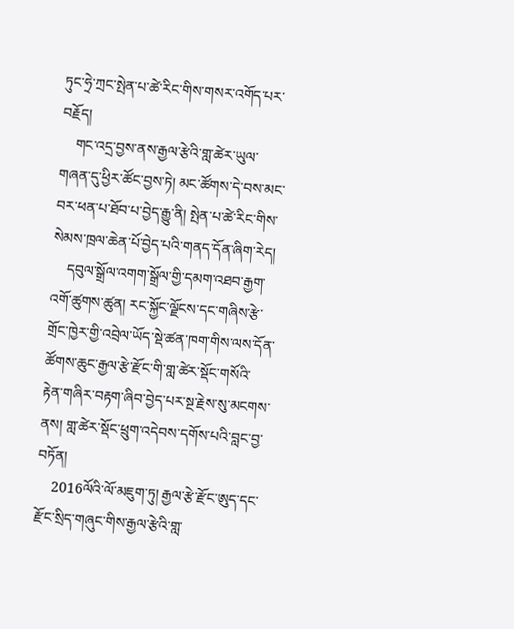ཏུང་ཧྲེ་ཀྲང་སྤེན་པ་ཚེ་རིང་གིས་གསར་འགོད་པར་བརྗོད།
    གང་འདྲ་བྱས་ནས་རྒྱལ་རྩེའི་གླ་ཚེར་ཡུལ་གཞན་དུ་ཕྱིར་ཚོང་བྱས་ཏེ། མང་ཚོགས་དེ་བས་མང་བར་ཕན་པ་ཐོབ་པ་བྱེད་རྒྱུ་ནི། སྤེན་པ་ཚེ་རིང་གིས་སེམས་ཁྲལ་ཆེན་པོ་བྱེད་པའི་གནད་དོན་ཞིག་རེད།
    དབུལ་སྒྲོལ་འགག་སྒྲོལ་གྱི་དམག་འཐབ་རྒྱག་འགོ་ཚུགས་ཚུན། རང་སྐྱོང་ལྗོངས་དང་གཞིས་རྩེ་གྲོང་ཁྱེར་གྱི་འབྲེལ་ཡོད་སྡེ་ཚན་ཁག་གིས་ལས་དོན་ཚོགས་ཆུང་རྒྱལ་རྩེ་རྫོང་གི་གླ་ཚེར་སྡོང་གསོའི་རྟེན་གཞིར་བརྟག་ཞིབ་བྱེད་པར་སྔ་རྗེས་སུ་མངགས་ནས། གླ་ཚེར་སྡོང་ཕྲུག་འདེབས་དགོས་པའི་བླང་བྱ་བཏོན།
    2016ལོའི་ལོ་མཇུག་ཏུ། རྒྱལ་རྩེ་རྫོང་ཨུད་དང་རྫོང་སྲིད་གཞུང་གིས་རྒྱལ་རྩེའི་གླ་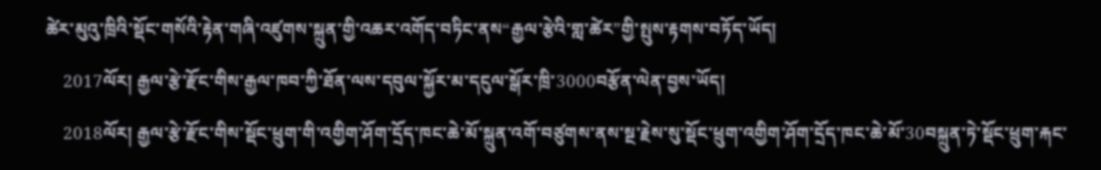ཚེར་མུའུ་ཁྲིའི་སྡོང་གསོའི་རྟེན་གཞི་འཛུགས་སྐྲུན་གྱི་འཆར་འགོད་བཏིང་ནས“རྒྱལ་རྩེའི་གླ་ཚེར”གྱི་སྤུས་རྟགས་བཏོད་ཡོད།
    2017ལོར། རྒྱལ་རྩེ་རྫོང་གིས་རྒྱལ་ཁབ་ཀྱི་ཐོན་ལས་དབུལ་སྐྱོར་མ་དངུལ་སྒོར་ཁྲི་3000བརྩོན་ལེན་བྱས་ཡོད།
    2018ལོར། རྒྱལ་རྩེ་རྫོང་གིས་སྡོང་ཕྲུག་གི་འགྱིག་ཤོག་དྲོད་ཁང་ཆེ་མོ་སྐྲུན་འགོ་བཙུགས་ནས་སྔ་རྗེས་སུ་སྡོང་ཕྲུག་འགྱིག་ཤོག་དྲོད་ཁང་ཆེ་མོ་30བསྐྲུན་ཏེ་སྡོང་ཕྲུག་རྐང་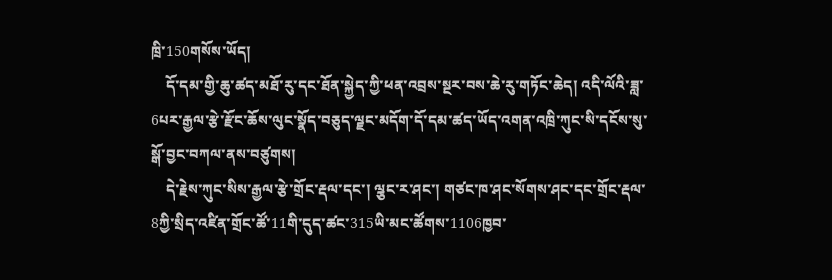ཁྲི་150གསོས་ཡོད།
    དོ་དམ་གྱི་ཆུ་ཚད་མཐོ་རུ་དང་ཐོན་སྐྱེད་ཀྱི་ཕན་འབྲས་སྔར་བས་ཆེ་རུ་གཏོང་ཆེད། འདི་ལོའི་ཟླ་6པར་རྒྱལ་རྩེ་རྫོང་ཆོས་ལུང་སྣོད་བཅུད་ལྗང་མདོག་དོ་དམ་ཚད་ཡོད་འགན་འཁྲི་ཀུང་སི་དངོས་སུ་སྒོ་བྱང་བཀལ་ནས་བཙུགས།
    དེ་རྗེས་ཀུང་སིས་རྒྱལ་རྩེ་གྲོང་རྡལ་དང་། ལྕང་ར་ཤང་། གཙང་ཁ་ཤང་སོགས་ཤང་དང་གྲོང་རྡལ་8ཀྱི་སྲིད་འཛིན་གྲོང་ཚོ་11གི་དུད་ཚང་315ཡི་མང་ཚོགས་1106ཁྱབ་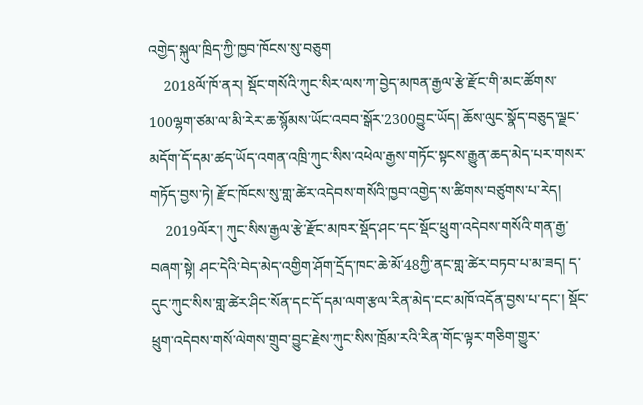འགྱེད་སྐུལ་ཁྲིད་ཀྱི་ཁྱབ་ཁོངས་སུ་བཅུག
    2018ལོ་ཁོ་ནར། སྡོང་གསོའི་ཀུང་སིར་ལས་ཀ་བྱེད་མཁན་རྒྱལ་རྩེ་རྫོང་གི་མང་ཚོགས་100ལྷག་ཙམ་ལ་མི་རེར་ཆ་སྙོམས་ཡོང་འབབ་སྒོར་2300བྱུང་ཡོད། ཆོས་ལུང་སྣོད་བཅུད་ལྗང་མདོག་དོ་དམ་ཚད་ཡོད་འགན་འཁྲི་ཀུང་སིས་འཕེལ་རྒྱས་གཏོང་སྟངས་རྒྱུན་ཆད་མེད་པར་གསར་གཏོད་བྱས་ཏེ། རྫོང་ཁོངས་སུ་གླ་ཚེར་འདེབས་གསོའི་ཁྱབ་འགྱེད་ས་ཚིགས་བཙུགས་པ་རེད།
    2019ལོར་། ཀུང་སིས་རྒྱལ་རྩེ་རྫོང་མཁར་སྡོད་ཤང་དང་སྡོང་ཕྲུག་འདེབས་གསོའི་གན་རྒྱ་བཞག་སྟེ། ཤང་དེའི་བེད་མེད་འགྱིག་ཤོག་དྲོད་ཁང་ཆེ་མོ་48ཀྱི་ནང་གླ་ཚེར་བཏབ་པ་མ་ཟད། ད་དུང་ཀུང་སིས་གླ་ཚེར་ཤིང་སོན་དང་དོ་དམ་ལག་རྩལ་རིན་མེད་ངང་མཁོ་འདོན་བྱས་པ་དང་། སྡོང་ཕྲུག་འདེབས་གསོ་ལེགས་གྲུབ་བྱུང་རྗེས་ཀུང་སིས་ཁྲོམ་རའི་རིན་གོང་ལྟར་གཅིག་གྱུར་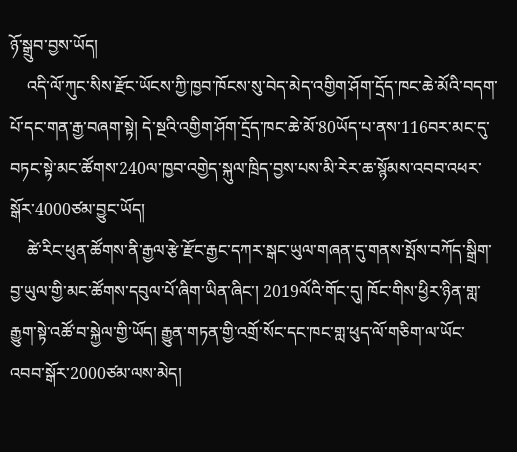ཉོ་སྒྲུབ་བྱས་ཡོད།
    འདི་ལོ་ཀུང་སིས་རྫོང་ཡོངས་ཀྱི་ཁྱབ་ཁོངས་སུ་བེད་མེད་འགྱིག་ཤོག་དྲོད་ཁང་ཆེ་མོའི་བདག་པོ་དང་གན་རྒྱ་བཞག་སྟེ། དེ་སྔའི་འགྱིག་ཤོག་དྲོད་ཁང་ཆེ་མོ་80ཡོད་པ་ནས་116བར་མང་དུ་བཏང་སྟེ་མང་ཚོགས་240ལ་ཁྱབ་འགྱེད་སྐུལ་ཁྲིད་བྱས་པས་མི་རེར་ཆ་སྙོམས་འབབ་འཕར་སྒོར་4000ཙམ་བྱུང་ཡོད།
    ཚེ་རིང་ཕུན་ཚོགས་ནི་རྒྱལ་རྩེ་རྫོང་རྒྱང་དཀར་སྒང་ཡུལ་གཞན་དུ་གནས་སྤོས་བཀོད་སྒྲིག་བྱ་ཡུལ་གྱི་མང་ཚོགས་དབུལ་པོ་ཞིག་ཡིན་ཞིང་། 2019ལོའི་གོང་དུ། ཁོང་གིས་ཕྱིར་ཉིན་གླ་རྒྱུག་སྟེ་འཚོ་བ་སྐྱེལ་གྱི་ཡོད། རྒྱུན་གཏན་གྱི་འགྲོ་སོང་དང་ཁང་གླ་ཕུད་ལོ་གཅིག་ལ་ཡོང་འབབ་སྒོར་2000ཙམ་ལས་མེད།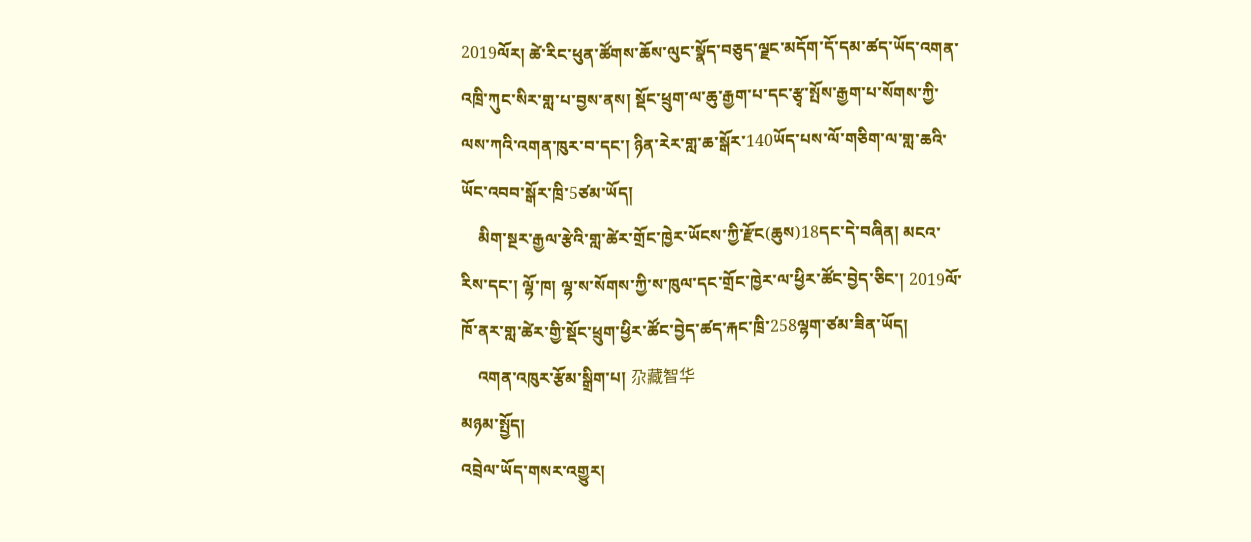2019ལོར། ཚེ་རིང་ཕུན་ཚོགས་ཆོས་ལུང་སྣོད་བཅུད་ལྗང་མདོག་དོ་དམ་ཚད་ཡོད་འགན་འཁྲི་ཀུང་སིར་གླ་པ་བྱས་ནས། སྡོང་ཕྲུག་ལ་ཆུ་རྒྱག་པ་དང་རྩྭ་སྤོས་རྒྱག་པ་སོགས་ཀྱི་ལས་ཀའི་འགན་ཁུར་བ་དང་། ཉིན་རེར་གླ་ཆ་སྒོར་140ཡོད་པས་ལོ་གཅིག་ལ་གླ་ཆའི་ཡོང་འབབ་སྒོར་ཁྲི་5ཙམ་ཡོད།
    མིག་སྔར་རྒྱལ་རྩེའི་གླ་ཚེར་གྲོང་ཁྱེར་ཡོངས་ཀྱི་རྫོང(ཆུས)18དང་དེ་བཞིན། མངའ་རིས་དང་། ལྷོ་ཁ། ལྷ་ས་སོགས་ཀྱི་ས་ཁུལ་དང་གྲོང་ཁྱེར་ལ་ཕྱིར་ཚོང་བྱེད་ཅིང་། 2019ལོ་ཁོ་ནར་གླ་ཚེར་གྱི་སྡོང་ཕྲུག་ཕྱིར་ཚོང་བྱེད་ཚད་རྐང་ཁྲི་258ལྷག་ཙམ་ཟིན་ཡོད།
    འགན་འཁུར་རྩོམ་སྒྲིག་པ། 尕藏智华
མཉམ་སྤྱོད།
འབྲེལ་ཡོད་གསར་འགྱུར།